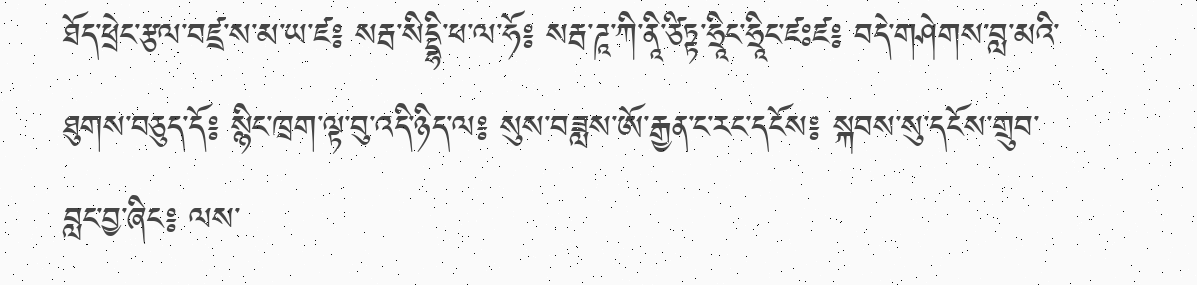ཐོད་ཕྲེང་རྩལ་བཛྲ་ས་མ་ཡ་ཛ༔ སརྦ་སིདྡྷི་ཕ་ལ་ཧོ༔ སརྦ་ཌཱ་ཀི་ནཱི་ཙིཏྟ་ཧྲཱིང་ཧྲཱིང་ཛཿཛ༔ བདེ་གཤེགས་བླ་མའི་ཐུགས་བཅུད་དོ༔ སྙིང་ཁྲག་ལྟ་བུ་འདི་ཉིད་ལ༔ སུས་བཟླས་ཨོ་རྒྱན་ང་རང་དངོས༔ སྐབས་སུ་དངོས་གྲུབ་བླང་བྱ་ཞིང༔ ལས་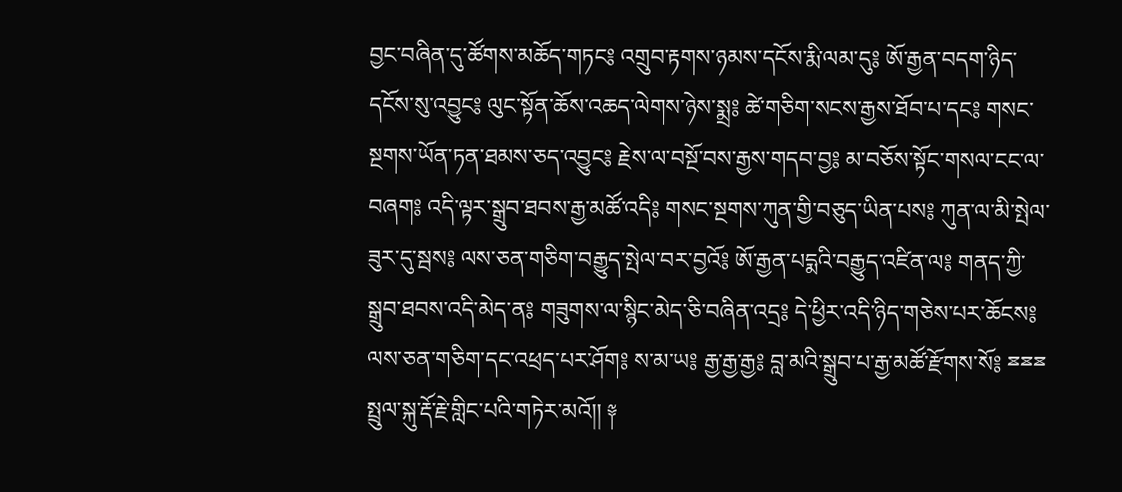བྱང་བཞིན་དུ་ཚོགས་མཆོད་གཏང༔ འགྲུབ་རྟགས་ཉམས་དངོས་རྨི་ལམ་དུ༔ ཨོ་རྒྱན་བདག་ཉིད་དངོས་སུ་འབྱུང༔ ལུང་སྟོན་ཆོས་འཆད་ལེགས་ཉེས་སྨྲ༔ ཚེ་གཅིག་སངས་རྒྱས་ཐོབ་པ་དང༔ གསང་སྔགས་ཡོན་ཏན་ཐམས་ཅད་འབྱུང༔ རྗེས་ལ་བསྔོ་བས་རྒྱས་གདབ་བྱ༔ མ་བཅོས་སྟོང་གསལ་ངང་ལ་བཞག༔ འདི་ལྟར་སྒྲུབ་ཐབས་རྒྱ་མཚོ་འདི༔ གསང་སྔགས་ཀུན་གྱི་བཅུད་ཡིན་པས༔ ཀུན་ལ་མི་སྤེལ་ཟུར་དུ་སྦས༔ ལས་ཅན་གཅིག་བརྒྱུད་སྤེལ་བར་བྱའོ༔ ཨོ་རྒྱན་པདྨའི་བརྒྱུད་འཛིན་ལ༔ གནད་ཀྱི་སྒྲུབ་ཐབས་འདི་མེད་ན༔ གཟུགས་ལ་སྙིང་མེད་ཅི་བཞིན་འདྲ༔ དེ་ཕྱིར་འདི་ཉིད་གཅེས་པར་ཆོངས༔ ལས་ཅན་གཅིག་དང་འཕྲད་པར་ཤོག༔ ས་མ་ཡ༔ རྒྱ་རྒྱ་རྒྱ༔ བླ་མའི་སྒྲུབ་པ་རྒྱ་མཚོ་རྫོགས་སོ༔ ྈྈྈ སྤྲུལ་སྐུ་རྡོ་རྗེ་གླིང་པའི་གཏེར་མའོ།། ༈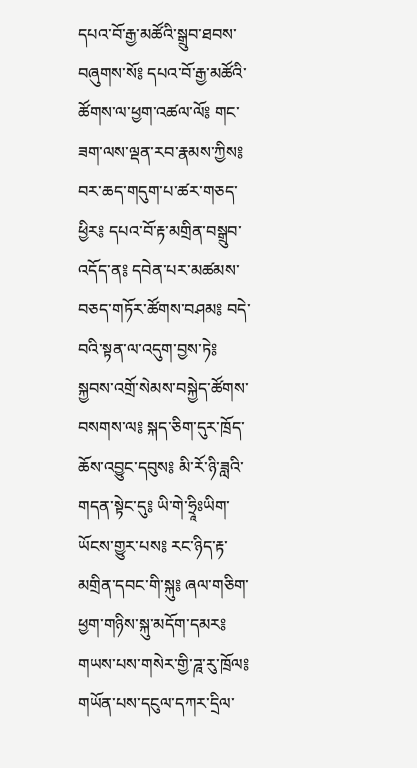དཔའ་བོ་རྒྱ་མཚོའི་སྒྲུབ་ཐབས་བཞུགས་སོ༔ དཔའ་བོ་རྒྱ་མཚོའི་ཚོགས་ལ་ཕྱག་འཚལ་ལོ༔ གང་ཟག་ལས་ལྡན་རབ་རྣམས་ཀྱིས༔ བར་ཆད་གདུག་པ་ཚར་གཅད་ཕྱིར༔ དཔའ་བོ་རྟ་མགྲིན་བསྒྲུབ་འདོད་ན༔ དབེན་པར་མཚམས་བཅད་གཏོར་ཚོགས་བཤམ༔ བདེ་བའི་སྟན་ལ་འདུག་བྱས་ཏེ༔ སྐྱབས་འགྲོ་སེམས་བསྐྱེད་ཚོགས་བསགས་ལ༔ སྐད་ཅིག་དུར་ཁྲོད་ཆོས་འབྱུང་དབུས༔ མི་རོ་ཉི་ཟླའི་གདན་སྟེང་དུ༔ ཡི་གེ་ཧྲཱིཿཡིག་ཡོངས་གྱུར་པས༔ རང་ཉིད་རྟ་མགྲིན་དབང་གི་སྐུ༔ ཞལ་གཅིག་ཕྱག་གཉིས་སྐུ་མདོག་དམར༔ གཡས་པས་གསེར་གྱི་ཌཱ་རུ་ཁྲོལ༔ གཡོན་པས་དངུལ་དཀར་དྲིལ་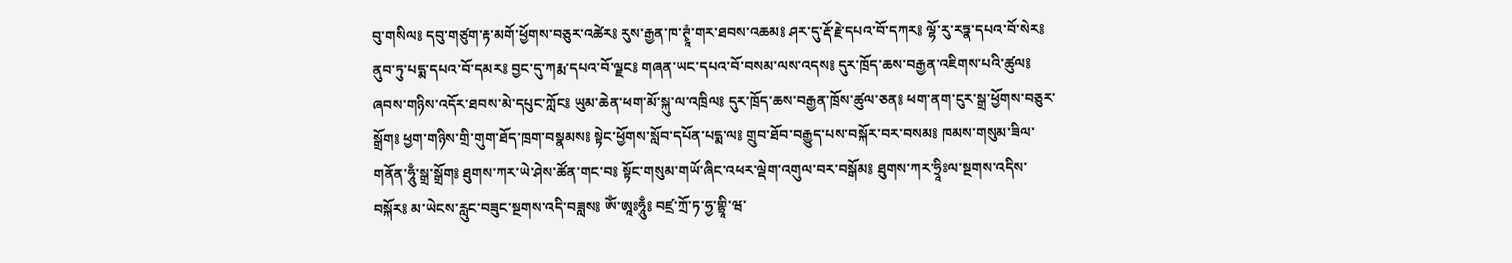བུ་གསིལ༔ དབུ་གཙུག་རྟ་མགོ་ཕྱོགས་བཅུར་འཚེར༔ རུས་རྒྱན་ཁ་ཊྭཱཾ་གར་ཐབས་འཆམ༔ ཤར་དུ་རྡོ་རྗེ་དཔའ་བོ་དཀར༔ ལྷོ་རུ་རཏྣ་དཔའ་བོ་སེར༔ ནུབ་ཏུ་པདྨ་དཔའ་བོ་དམར༔ བྱང་དུ་ཀརྨ་དཔའ་བོ་ལྗང༔ གཞན་ཡང་དཔའ་བོ་བསམ་ལས་འདས༔ དུར་ཁྲོད་ཆས་བརྒྱན་འཇིགས་པའི་ཚུལ༔ ཞབས་གཉིས་འདོར་ཐབས་མེ་དཔུང་ཀློང༔ ཡུམ་ཆེན་ཕག་མོ་སྐུ་ལ་འཁྲིལ༔ དུར་ཁྲོད་ཆས་བརྒྱན་ཁྲོས་ཚུལ་ཅན༔ ཕག་ནག་ངུར་སྒྲ་ཕྱོགས་བཅུར་སྒྲོག༔ ཕྱག་གཉིས་གྲི་གུག་ཐོད་ཁྲག་བསྣམས༔ སྟེང་ཕྱོགས་སློབ་དཔོན་པདྨ་ལ༔ གྲུབ་ཐོབ་བརྒྱུད་པས་བསྐོར་བར་བསམ༔ ཁམས་གསུམ་ཟིལ་གནོན་ཧཱུྃ་སྒྲ་སྒྲོག༔ ཐུགས་ཀར་ཡེ་ཤེས་ཚོན་གང་བ༔ སྟོང་གསུམ་གཡོ་ཞིང་འཕར་ལྡེག་འགུལ་བར་བསྒོམ༔ ཐུགས་ཀར་ཧྲཱིཿལ་སྔགས་འདིས་བསྐོར༔ མ་ཡེངས་རླུང་བཟུང་སྔགས་འདི་བཟླས༔ ཨོཾ་ཨཱཿཧཱུྃ༔ བཛྲ་ཀྲོ་ཏ་ཧྱ་གྷྲཱི་ཝ་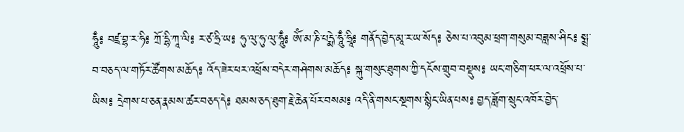ཧཱུྃ༔ བཛྲ་བྷ་ར་ཧི༔ ཀྲོ་དྷི་ཀཱ་ལི༔ ར་ཙ་ཧྲི་ཡ༔ ཧུ་ལུ་ཧུ་ལུ་ཧཱུྃ༔ ཨོཾ་མ་ཎི་པདྨེ་ཧཱུྃ་ཧྲཱི༔ གནོད་བྱེད་མཱ་ར་ཡ་སོད༔ ཅེས་པ་འབུམ་ཕྲག་གསུམ་བཟླས་ཤིང༔ སྨྲ་བ་བཅད་ལ་གཏོར་ཚོགས་མཆོད༔ འོད་ཟེར་ཕར་འཕྲོས་བདེར་གཤེགས་མཆོད༔ སྐུ་གསུང་ཐུགས་ཀྱི་དངོས་གྲུབ་བསྡུས༔ ཡང་གཅིག་ཕར་ལ་འཕྲོས་པ་ཡིས༔ དྲེགས་པ་ཅན་རྣམས་ཚར་བཅད་དེ༔ ཐམས་ཅད་ཐུག་རྗེ་ཆེན་པོར་བསམ༔ འདི་ནི་གསང་སྔགས་སྙིང་ཡིན་པས༔ བྱད་ཟློག་སྲུང་འཁོར་བྱེད་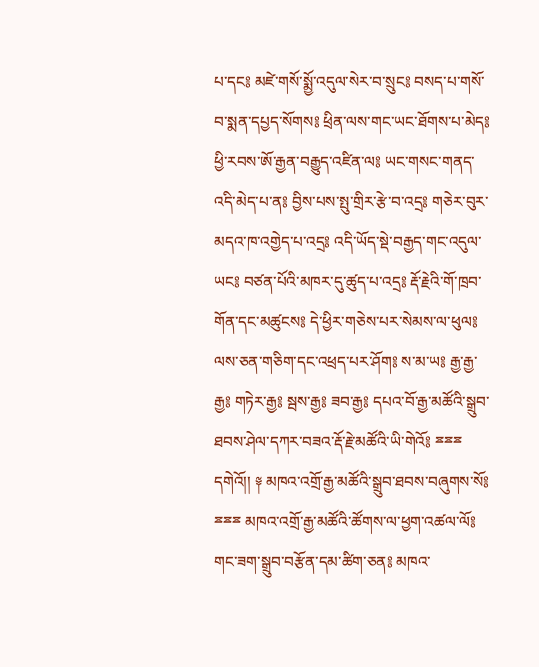པ་དང༔ མཛེ་གསོ་སྨྱོ་འདུལ་སེར་བ་སྲུང༔ བསད་པ་གསོ་བ་སྨན་དཔྱད་སོགས༔ ཕྲིན་ལས་གང་ཡང་ཐོགས་པ་མེད༔ ཕྱི་རབས་ཨོ་རྒྱན་བརྒྱུད་འཛིན་ལ༔ ཡང་གསང་གནད་འདི་མེད་པ་ན༔ བྱིས་པས་སྤུ་གྲིར་རྩེ་བ་འདྲ༔ གཅེར་བུར་མདའ་ཁ་འགྱེད་པ་འདྲ༔ འདི་ཡོད་སྡེ་བརྒྱད་གང་འདུལ་ཡང༔ བཙན་པོའི་མཁར་དུ་ཚུད་པ་འདྲ༔ རྡོ་རྗེའི་གོ་ཁྲབ་གོན་དང་མཚུངས༔ དེ་ཕྱིར་གཅེས་པར་སེམས་ལ་ཕུལ༔ ལས་ཅན་གཅིག་དང་འཕྲད་པར་ཤོག༔ ས་མ་ཡ༔ རྒྱ་རྒྱ་རྒྱ༔ གཏེར་རྒྱ༔ སྦས་རྒྱ༔ ཟབ་རྒྱ༔ དཔའ་བོ་རྒྱ་མཚོའི་སྒྲུབ་ཐབས་ཤེལ་དཀར་བཟའ་རྡོ་རྗེ་མཚོའི་ཡི་གེའོ༔ ྈྈྈ དགེའོ།། ༈ མཁའ་འགྲོ་རྒྱ་མཚོའི་སྒྲུབ་ཐབས་བཞུགས་སོ༔ ྈྈྈ མཁའ་འགྲོ་རྒྱ་མཚོའི་ཚོགས་ལ་ཕྱག་འཚལ་ལོ༔ གང་ཟག་སྒྲུབ་བརྩོན་དམ་ཚིག་ཅན༔ མཁའ་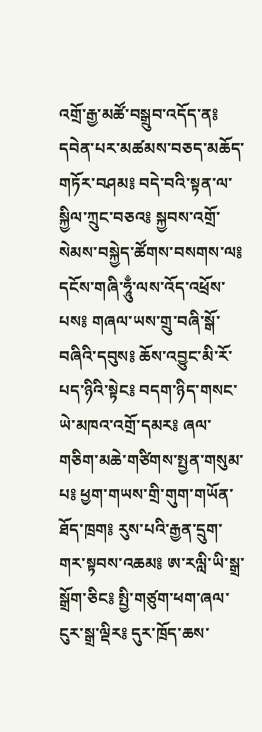འགྲོ་རྒྱ་མཚོ་བསྒྲུབ་འདོད་ན༔ དབེན་པར་མཚམས་བཅད་མཆོད་གཏོར་བཤམ༔ བདེ་བའི་སྟན་ལ་སྐྱིལ་ཀྲུང་བཅའ༔ སྐྱབས་འགྲོ་སེམས་བསྐྱེད་ཚོགས་བསགས་ལ༔ དངོས་གཞི་ཧཱུྃ་ལས་འོད་འཕྲོས་པས༔ གཞལ་ཡས་གྲུ་བཞི་སྒོ་བཞིའི་དབུས༔ ཆོས་འབྱུང་མི་རོ་པད་ཉིའི་སྟེང༔ བདག་ཉིད་གསང་ཡེ་མཁའ་འགྲོ་དམར༔ ཞལ་གཅིག་མཆེ་གཙིགས་སྤྱན་གསུམ་པ༔ ཕྱག་གཡས་གྲི་གུག་གཡོན་ཐོད་ཁྲག༔ རུས་པའི་རྒྱན་དྲུག་གར་སྟབས་འཆམ༔ ཨ་རལླི་ཡི་སྒྲ་སྒྲོག་ཅིང༔ སྤྱི་གཙུག་ཕག་ཞལ་ངུར་སྒྲ་ལྡིར༔ དུར་ཁྲོད་ཆས་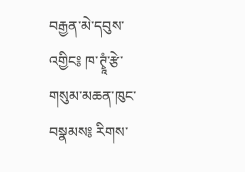བརྒྱན་མེ་དབུས་འགྱིང༔ ཁ་ཊྭཱཾ་རྩེ་གསུམ་མཆན་ཁུང་བསྣམས༔ རིགས་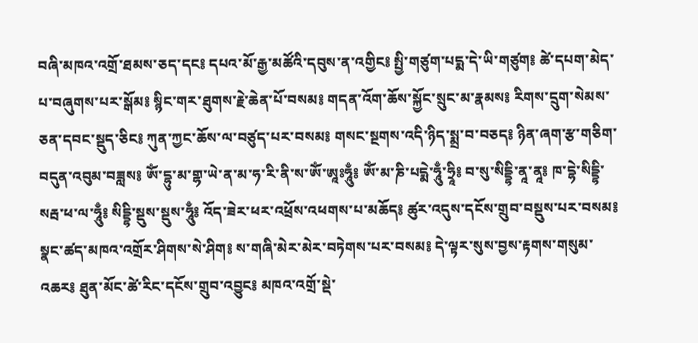བཞི་མཁའ་འགྲོ་ཐམས་ཅད་དང༔ དཔའ་མོ་རྒྱ་མཚོའི་དབུས་ན་འགྱིང༔ སྤྱི་གཙུག་པདྨ་དེ་ཡི་གཙུག༔ ཚེ་དཔག་མེད་པ་བཞུགས་པར་སྒོམ༔ སྙིང་གར་ཐུགས་རྗེ་ཆེན་པོ་བསམ༔ གདན་འོག་ཆོས་སྐྱོང་སྲུང་མ་རྣམས༔ རིགས་དྲུག་སེམས་ཅན་དབང་སྡུད་ཅིང༔ ཀུན་ཀྱང་ཆོས་ལ་བཙུད་པར་བསམ༔ གསང་སྔགས་འདི་ཉིད་སྨྲ་བ་བཅད༔ ཉིན་ཞག་རྩ་གཅིག་བདུན་འབུམ་བཟླས༔ ཨོཾ་དྷུ་མ་གྷ་ཡེ་ན་མ་ཧ་རི་ནི་ས་ཨོཾ་ཨཱཿཧཱུྃ༔ ཨོཾ་མ་ཎི་པདྨེ་ཧཱུྃ་ཧྲཱི༔ བ་སུ་སིདྡྷི་ནཱ་ནཱ༔ ཁ་དྷེ་སིདྡྷི་སརྦ་ཕ་ལ་ཧཱུྃ༔ སིདྡྷི་སྡུས་སྡུས་ཧཱུྃ༔ འོད་ཟེར་ཕར་འཕྲོས་འཕགས་པ་མཆོད༔ ཚུར་འདུས་དངོས་གྲུབ་བསྡུས་པར་བསམ༔ སྣང་ཚད་མཁའ་འགྲོར་ཤིགས་སེ་ཤིག༔ ས་གཞི་མེར་མེར་བཏེགས་པར་བསམ༔ དེ་ལྟར་སུས་བྱས་རྟགས་གསུམ་འཆར༔ ཐུན་མོང་ཚེ་རིང་དངོས་གྲུབ་འབྱུང༔ མཁའ་འགྲོ་སྡེ་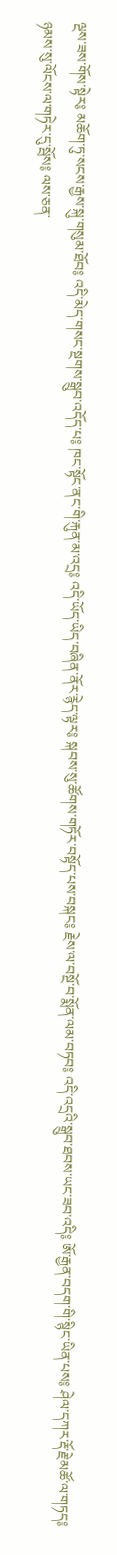ལྔས་ཟས་གོས་སྟེར༔ མཆོག་ཏུ་སངས་རྒྱས་སྐུ་གསུམ་ཐོབ༔ འདི་མེད་གསང་སྔགས་སྒྲུབ་འདོད་པ༔ ཁང་སྟོང་ནང་གི་རྐུན་མ་འདྲ༔ འདི་ཡོད་ཡིད་བཞིན་ནོར་རྙེད་ལྟར༔ སྐབས་སུ་ཚོགས་གཏོར་བསྟོད་པས་བསྐང༔ རྗེས་ལ་བསྔོ་བ་སྨོན་ལམ་བཏབ༔ འདི་འདྲའི་སྒྲུབ་ཐབས་ཡང་ཟབ་འདི༔ ཨོ་རྒྱན་བདག་གི་སྙིང་ཡིན་པས༔ ཤེལ་དཀར་རྡོ་རྗེ་མཚོ་ལ་གཏད༔ ཉམས་སུ་ལོངས་ལ་གཏེར་དུ་སྦོས༔ ལས་ཅན་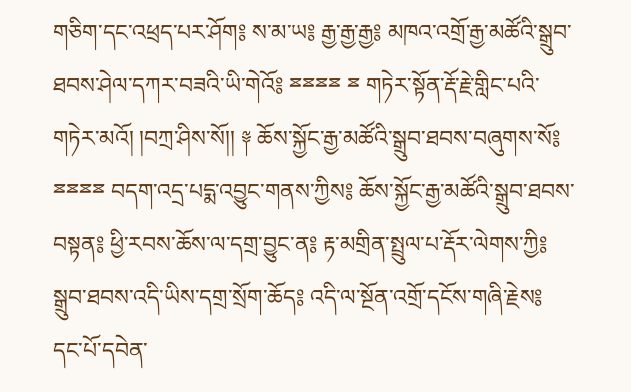གཅིག་དང་འཕྲད་པར་ཤོག༔ ས་མ་ཡ༔ རྒྱ་རྒྱ་རྒྱ༔ མཁའ་འགྲོ་རྒྱ་མཚོའི་སྒྲུབ་ཐབས་ཤེལ་དཀར་བཟའི་ཡི་གེའོ༔ ྈྈྈྈ ྈ གཏེར་སྟོན་རྡོ་རྗེ་གླིང་པའི་གཏེར་མའོ། །བཀྲ་ཤིས་སོ།། ༈ ཆོས་སྐྱོང་རྒྱ་མཚོའི་སྒྲུབ་ཐབས་བཞུགས་སོ༔ ྈྈྈྈ བདག་འདྲ་པདྨ་འབྱུང་གནས་ཀྱིས༔ ཆོས་སྐྱོང་རྒྱ་མཚོའི་སྒྲུབ་ཐབས་བསྟན༔ ཕྱི་རབས་ཆོས་ལ་དགྲ་བྱུང་ན༔ རྟ་མགྲིན་སྤྲུལ་པ་རྡོར་ལེགས་ཀྱི༔ སྒྲུབ་ཐབས་འདི་ཡིས་དགྲ་སྲོག་ཆོད༔ འདི་ལ་སྔོན་འགྲོ་དངོས་གཞི་རྗེས༔ དང་པོ་དབེན་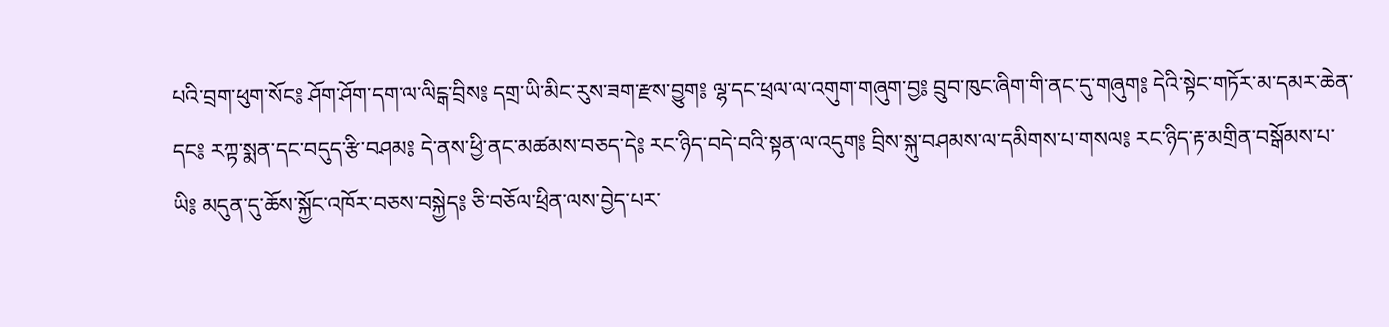པའི་བྲག་ཕུག་སོང༔ ཤོག་ཤོག་དག་ལ་ལིངྒ་བྲིས༔ དགྲ་ཡི་མིང་རུས་ཟག་རྫས་བྱུག༔ ལྷ་དང་ཕྲལ་ལ་འགུག་གཞུག་བྱ༔ བྲུབ་ཁུང་ཞིག་གི་ནང་དུ་གཞུག༔ དེའི་སྟེང་གཏོར་མ་དམར་ཆེན་དང༔ རཀྟ་སྨན་དང་བདུད་རྩི་བཤམ༔ དེ་ནས་ཕྱི་ནང་མཚམས་བཅད་དེ༔ རང་ཉིད་བདེ་བའི་སྟན་ལ་འདུག༔ བྲིས་སྐུ་བཤམས་ལ་དམིགས་པ་གསལ༔ རང་ཉིད་རྟ་མགྲིན་བསྒོམས་པ་ཡི༔ མདུན་དུ་ཆོས་སྐྱོང་འཁོར་བཅས་བསྐྱེད༔ ཅི་བཅོལ་ཕྲིན་ལས་བྱེད་པར་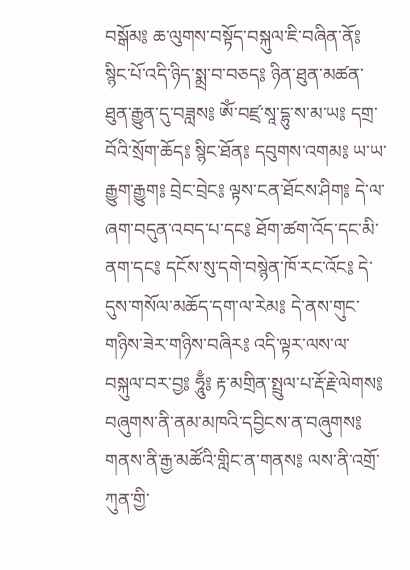བསྒོམ༔ ཆ་ལུགས་བསྟོད་བསྐུལ་ཇི་བཞིན་ནོ༔ སྙིང་པོ་འདི་ཉིད་སྨྲ་བ་བཅད༔ ཉིན་ཐུན་མཚན་ཐུན་རྒྱུན་དུ་བཟླས༔ ཨོཾ་བཛྲ་སཱ་དྷུ་ས་མ་ཡ༔ དགྲ་བོའི་སྲོག་ཆོད༔ སྙིང་ཐོན༔ དབུགས་འགམ༔ ཡ་ཡ་རྒྱུག་རྒྱུག༔ བྲེང་བྲེང༔ ལྟས་ངན་ཐོངས་ཤིག༔ དེ་ལ་ཞག་བདུན་འབད་པ་དང༔ ཐོག་ཚག་འོད་དང་མི་ནག་དང༔ དངོས་སུ་དགེ་བསྙེན་ཁོ་རང་འོང༔ དེ་དུས་གསོལ་མཆོད་དག་ལ་རེམ༔ དེ་ནས་གུང་གཉིས་ཟེར་གཉིས་བཞིར༔ འདི་ལྟར་ལས་ལ་བསྐུལ་བར་བྱ༔ ཧཱུྃ༔ རྟ་མགྲིན་སྤྲུལ་པ་རྡོ་རྗེ་ལེགས༔ བཞུགས་ནི་ནམ་མཁའི་དབྱིངས་ན་བཞུགས༔ གནས་ནི་རྒྱ་མཚོའི་གླིང་ན་གནས༔ ལས་ནི་འགྲོ་ཀུན་གྱི་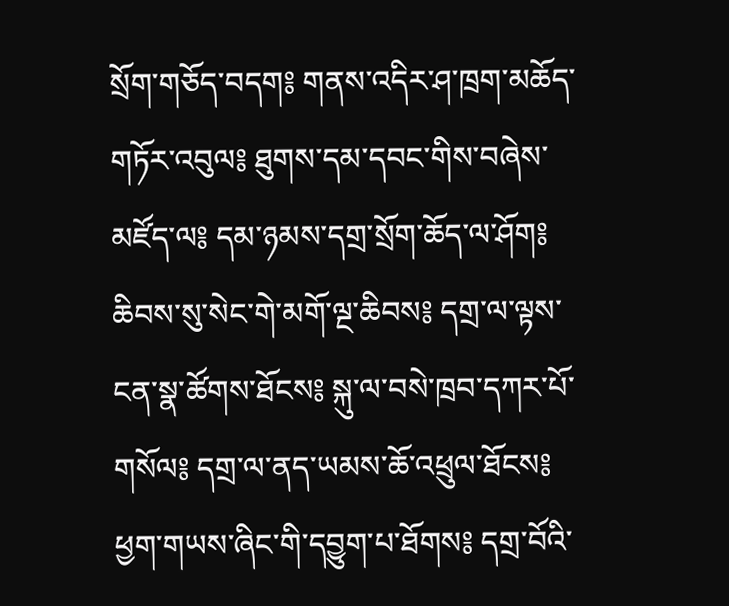སྲོག་གཅོད་བདག༔ གནས་འདིར་ཤ་ཁྲག་མཆོད་གཏོར་འབུལ༔ ཐུགས་དམ་དབང་གིས་བཞེས་མཛོད་ལ༔ དམ་ཉམས་དགྲ་སྲོག་ཆོད་ལ་ཤོག༔ ཆིབས་སུ་སེང་གེ་མགོ་ལྔ་ཆིབས༔ དགྲ་ལ་ལྟས་ངན་སྣ་ཚོགས་ཐོངས༔ སྐུ་ལ་བསེ་ཁྲབ་དཀར་པོ་གསོལ༔ དགྲ་ལ་ནད་ཡམས་ཆོ་འཕྲུལ་ཐོངས༔ ཕྱག་གཡས་ཞིང་གི་དབྱུག་པ་ཐོགས༔ དགྲ་བོའི་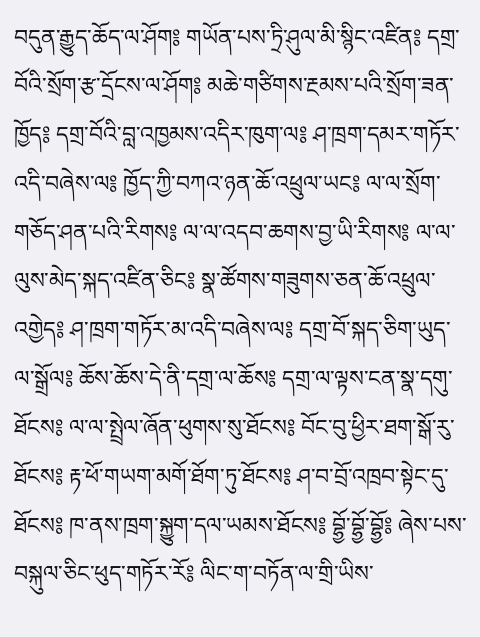བདུན་རྒྱུད་ཆོད་ལ་ཤོག༔ གཡོན་པས་ཏྲི་ཤུལ་མི་སྙིང་འཛིན༔ དགྲ་བོའི་སྲོག་རྩ་དྲོངས་ལ་ཤོག༔ མཆེ་གཙིགས་རྔམས་པའི་སྲོག་ཟན་ཁྱོད༔ དགྲ་བོའི་བླ་འཁྱམས་འདིར་ཁུག་ལ༔ ཤ་ཁྲག་དམར་གཏོར་འདི་བཞེས་ལ༔ ཁྱོད་ཀྱི་བཀའ་ཉན་ཆོ་འཕྲུལ་ཡང༔ ལ་ལ་སྲོག་གཅོད་ཤན་པའི་རིགས༔ ལ་ལ་འདབ་ཆགས་བྱ་ཡི་རིགས༔ ལ་ལ་ལུས་མེད་སྐད་འཛིན་ཅིང༔ སྣ་ཚོགས་གཟུགས་ཅན་ཆོ་འཕྲུལ་འགྱེད༔ ཤ་ཁྲག་གཏོར་མ་འདི་བཞེས་ལ༔ དགྲ་བོ་སྐད་ཅིག་ཡུད་ལ་སྒྲོལ༔ ཆོས་ཆོས་དེ་ནི་དགྲ་ལ་ཆོས༔ དགྲ་ལ་ལྟས་ངན་སྣ་དགུ་ཐོངས༔ ལ་ལ་སྤྲེལ་ཞོན་ཕུགས་སུ་ཐོངས༔ བོང་བུ་ཕྱིར་ཐག་སྒོ་རུ་ཐོངས༔ རྟ་ཕོ་གཡག་མགོ་ཐོག་ཏུ་ཐོངས༔ ཤ་བ་བྲོ་འཁྲབ་སྟེང་དུ་ཐོངས༔ ཁ་ནས་ཁྲག་སྐྱུག་དལ་ཡམས་ཐོངས༔ བྷྱོ་བྷྱོ་བྷྱོ༔ ཞེས་པས་བསྐུལ་ཅིང་ཕུད་གཏོར་རོ༔ ལིང་ག་བཏོན་ལ་གྲི་ཡིས་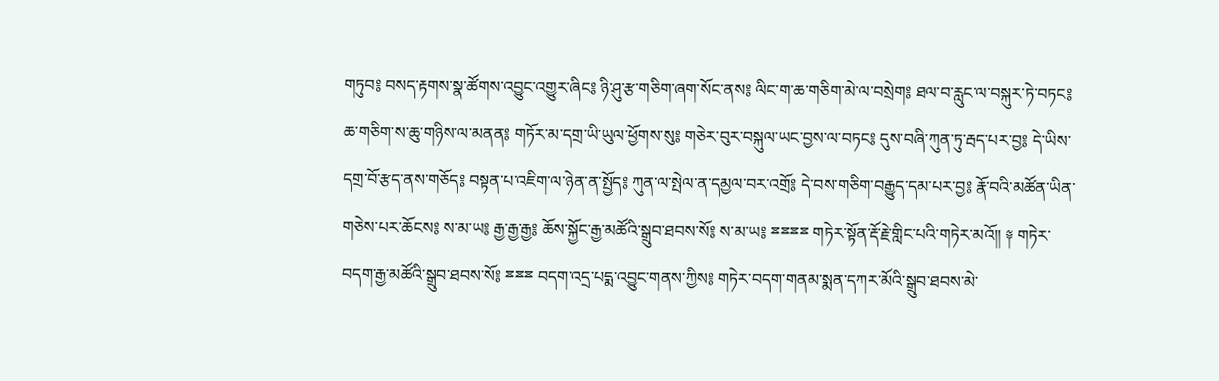གཏུབ༔ བསད་རྟགས་སྣ་ཚོགས་འབྱུང་འགྱུར་ཞིང༔ ཉི་ཤུ་རྩ་གཅིག་ཞག་སོང་ནས༔ ལིང་ག་ཆ་གཅིག་མེ་ལ་བསྲེག༔ ཐལ་བ་རླུང་ལ་བསྐུར་ཏེ་བཏང༔ ཆ་གཅིག་ས་ཆུ་གཉིས་ལ་མནན༔ གཏོར་མ་དགྲ་ཡི་ཡུལ་ཕྱོགས་སུ༔ གཅེར་བུར་བསྐུལ་ཡང་བྱས་ལ་བཏང༔ དུས་བཞི་ཀུན་ཏུ་རྦད་པར་བྱ༔ དེ་ཡིས་དགྲ་བོ་རྩད་ནས་གཅོད༔ བསྟན་པ་འཇིག་ལ་ཉེན་ན་སྤྱོད༔ ཀུན་ལ་སྤེལ་ན་དམྱལ་བར་འགྲོ༔ དེ་བས་གཅིག་བརྒྱུད་དམ་པར་བྱ༔ རྣོ་བའི་མཚོན་ཡིན་གཅེས་པར་ཆོངས༔ ས་མ་ཡ༔ རྒྱ་རྒྱ་རྒྱ༔ ཆོས་སྐྱོང་རྒྱ་མཚོའི་སྒྲུབ་ཐབས་སོ༔ ས་མ་ཡ༔ ྈྈྈྈ གཏེར་སྟོན་རྡོ་རྗེ་གླིང་པའི་གཏེར་མའོ།། ༈ གཏེར་བདག་རྒྱ་མཚོའི་སྒྲུབ་ཐབས་སོ༔ ྈྈྈ བདག་འདྲ་པདྨ་འབྱུང་གནས་ཀྱིས༔ གཏེར་བདག་གནམ་སྨན་དཀར་མོའི་སྒྲུབ་ཐབས་མེ་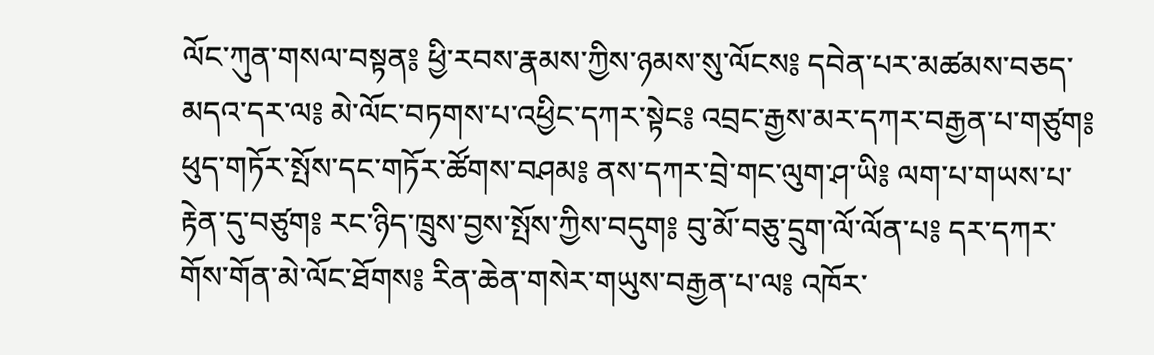ལོང་ཀུན་གསལ་བསྟན༔ ཕྱི་རབས་རྣམས་ཀྱིས་ཉམས་སུ་ལོངས༔ དབེན་པར་མཚམས་བཅད་མདའ་དར་ལ༔ མེ་ལོང་བཏགས་པ་འཕྱིང་དཀར་སྟེང༔ འབྲང་རྒྱས་མར་དཀར་བརྒྱན་པ་གཙུག༔ ཕུད་གཏོར་སྤོས་དང་གཏོར་ཚོགས་བཤམ༔ ནས་དཀར་བྲེ་གང་ལུག་ཤ་ཡི༔ ལག་པ་གཡས་པ་རྟེན་དུ་བཙུག༔ རང་ཉིད་ཁྲུས་བྱས་སྤོས་ཀྱིས་བདུག༔ བུ་མོ་བཅུ་དྲུག་ལོ་ལོན་པ༔ དར་དཀར་གོས་གོན་མེ་ལོང་ཐོགས༔ རིན་ཆེན་གསེར་གཡུས་བརྒྱན་པ་ལ༔ འཁོར་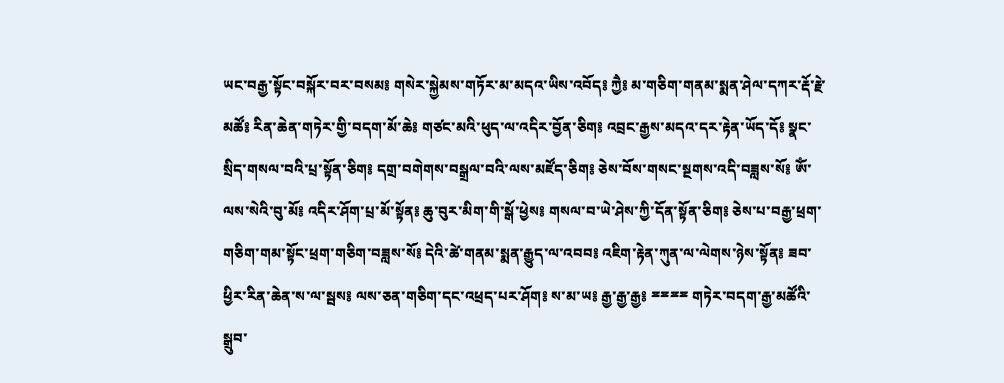ཡང་བརྒྱ་སྟོང་བསྐོར་བར་བསམ༔ གསེར་སྐྱེམས་གཏོར་མ་མདའ་ཡིས་འབོད༔ ཀྱཻ༔ མ་གཅིག་གནམ་སྨན་ཤེལ་དཀར་རྡོ་རྗེ་མཚོ༔ རིན་ཆེན་གཏེར་གྱི་བདག་མོ་ཆེ༔ གཙང་མའི་ཕུད་ལ་འདིར་བྱོན་ཅིག༔ འབྲང་རྒྱས་མདའ་དར་རྟེན་ཡོད་དོ༔ སྣང་སྲིད་གསལ་བའི་པྲ་སྟོན་ཅིག༔ དགྲ་བགེགས་བསྒྲལ་བའི་ལས་མཛོད་ཅིག༔ ཅེས་བོས་གསང་སྔགས་འདི་བཟླས་སོ༔ ཨོཾ་ལས་སེའི་བུ་མོ༔ འདིར་ཤོག་པྲ་མོ་སྟོན༔ ཆུ་བུར་མིག་གི་སྒོ་ཕྱེས༔ གསལ་བ་ཡེ་ཤེས་ཀྱི་དོན་སྟོན་ཅིག༔ ཅེས་པ་བརྒྱ་ཕྲག་གཅིག་གམ་སྟོང་ཕྲག་གཅིག་བཟླས་སོ༔ དེའི་ཚེ་གནམ་སྨན་རྒྱུད་ལ་འབབ༔ འཇིག་རྟེན་ཀུན་ལ་ལེགས་ཉེས་སྟོན༔ ཟབ་ཕྱིར་རིན་ཆེན་ས་ལ་སྦས༔ ལས་ཅན་གཅིག་དང་འཕྲད་པར་ཤོག༔ ས་མ་ཡ༔ རྒྱ་རྒྱ་རྒྱ༔ ྈྈྈྈ གཏེར་བདག་རྒྱ་མཚོའི་སྒྲུབ་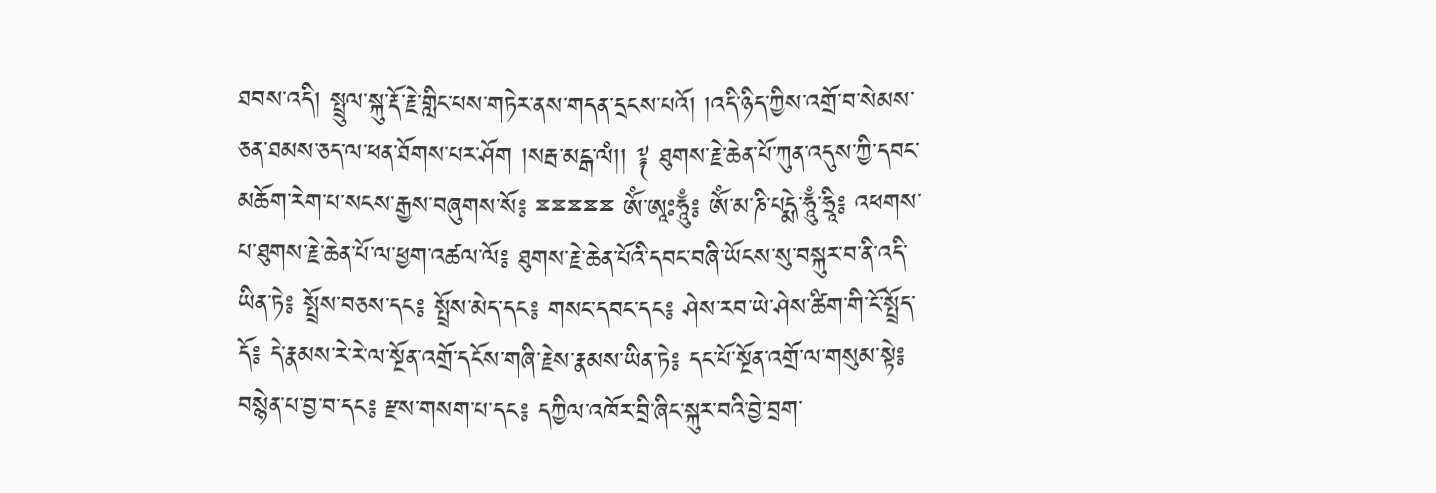ཐབས་འདི། སྤྲུལ་སྐུ་རྡོ་རྗེ་གླིང་པས་གཏེར་ནས་གདན་དྲངས་པའོ། །འདི་ཉིད་ཀྱིས་འགྲོ་བ་སེམས་ཅན་ཐམས་ཅད་ལ་ཕན་ཐོགས་པར་ཤོག །སརྦ་མངྒ་ལཾ།། ༈ ཐུགས་རྗེ་ཆེན་པོ་ཀུན་འདུས་ཀྱི་དབང་མཆོག་རེག་པ་སངས་རྒྱས་བཞུགས་སོ༔ ྈྈྈྈྈ ཨོཾ་ཨཱཿཧཱུྃ༔ ཨོཾ་མ་ཎི་པདྨེ་ཧཱུྃ་ཧྲཱི༔ འཕགས་པ་ཐུགས་རྗེ་ཆེན་པོ་ལ་ཕྱག་འཚལ་ལོ༔ ཐུགས་རྗེ་ཆེན་པོའི་དབང་བཞི་ཡོངས་སུ་བསྐུར་བ་ནི་འདི་ཡིན་ཏེ༔ སྤྲོས་བཅས་དང༔ སྤྲོས་མེད་དང༔ གསང་དབང་དང༔ ཤེས་རབ་ཡེ་ཤེས་ཚིག་གི་ངོ་སྤྲོད་དོ༔ དེ་རྣམས་རེ་རེ་ལ་སྔོན་འགྲོ་དངོས་གཞི་རྗེས་རྣམས་ཡིན་ཏེ༔ དང་པོ་སྔོན་འགྲོ་ལ་གསུམ་སྟེ༔ བསྙེན་པ་བྱ་བ་དང༔ རྫས་གསག་པ་དང༔ དཀྱིལ་འཁོར་བྲི་ཞིང་སྐུར་བའི་བྱེ་བྲག་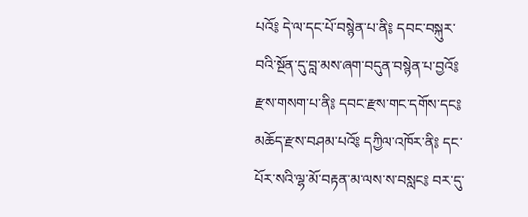པའོ༔ དེ་ལ་དང་པོ་བསྙེན་པ་ནི༔ དབང་བསྐུར་བའི་སྔོན་དུ་བླ་མས་ཞག་བདུན་བསྙེན་པ་བྱའོ༔ རྫས་གསག་པ་ནི༔ དབང་རྫས་གང་དགོས་དང༔ མཆོད་རྫས་བཤམ་པའོ༔ དཀྱིལ་འཁོར་ནི༔ དང་པོར་སའི་ལྷ་མོ་བརྟན་མ་ལས་ས་བསླང༔ བར་དུ་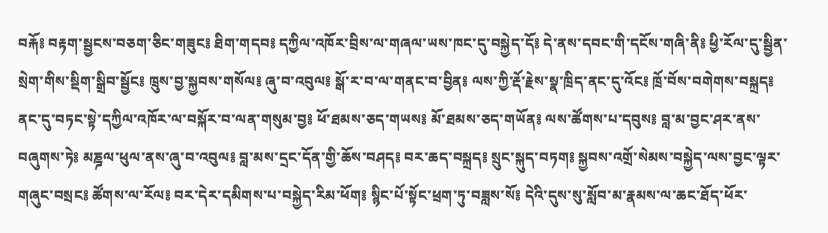བརྐོ༔ བརྟག་སྦྱངས་བཅག་ཅིང་གཟུང༔ ཐིག་གདབ༔ དཀྱིལ་འཁོར་བྲིས་ལ་གཞལ་ཡས་ཁང་དུ་བསྐྱེད་དོ༔ དེ་ནས་དབང་གི་དངོས་གཞི་ནི༔ ཕྱི་རོལ་དུ་སྦྱིན་སྲེག་གིས་སྡིག་སྒྲིབ་སྦྱོང༔ ཁྲུས་བྱ་སྐྱབས་གསོལ༔ ཞུ་བ་འབུལ༔ སྒོ་ར་བ་ལ་གནང་བ་བྱིན༔ ལས་ཀྱི་རྡོ་རྗེས་སྣ་ཁྲིད་ནང་དུ་འོང༔ ཁྲོ་བོས་བགེགས་བསྐྲད༔ ནང་དུ་བཏང་སྟེ་དཀྱིལ་འཁོར་ལ་བསྐོར་བ་ལན་གསུམ་བྱ༔ ཕོ་ཐམས་ཅད་གཡས༔ མོ་ཐམས་ཅད་གཡོན༔ ལས་ཚོགས་པ་དབུས༔ བླ་མ་བྱང་ཤར་ནས་བཞུགས་ཏེ༔ མཎྜལ་ཕུལ་ནས་ཞུ་བ་འབུལ༔ བླ་མས་དྲང་དོན་གྱི་ཆོས་བཤད༔ བར་ཆད་བསྐྲད༔ སྲུང་སྐུད་བཏག༔ སྐྱབས་འགྲོ་སེམས་བསྐྱེད་ལས་བྱང་ལྟར་གཞུང་བསྲང༔ ཚོགས་ལ་རོལ༔ བར་དེར་དམིགས་པ་བསྐྱེད་རིམ་ཕོག༔ སྙིང་པོ་སྟོང་ཕྲག་ཏུ་བཟླས་སོ༔ དེའི་དུས་སུ་སློབ་མ་རྣམས་ལ་ཆང་ཐོད་ཕོར་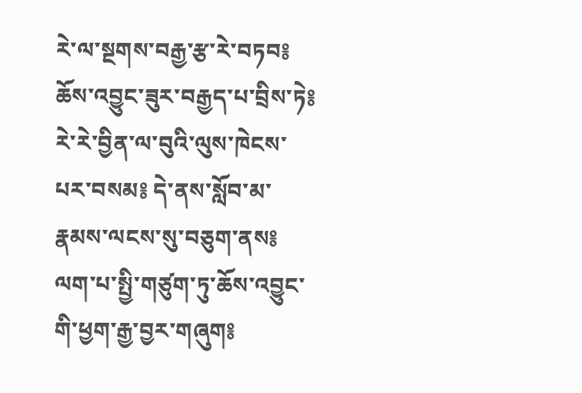རེ་ལ་སྔགས་བརྒྱ་རྩ་རེ་བཏབ༔ ཆོས་འབྱུང་ཟུར་བརྒྱད་པ་བྲིས་ཏེ༔ རེ་རེ་བྱིན་ལ་བུའི་ལུས་ཁེངས་པར་བསམ༔ དེ་ནས་སློབ་མ་རྣམས་ལངས་སུ་བཅུག་ནས༔ ལག་པ་སྤྱི་གཙུག་ཏུ་ཆོས་འབྱུང་གི་ཕྱག་རྒྱ་བྱར་གཞུག༔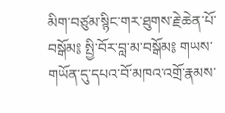མིག་བཙུམ་སྙིང་གར་ཐུགས་རྗེ་ཆེན་པོ་བསྒོམ༔ སྤྱི་བོར་བླ་མ་བསྒོམ༔ གཡས་གཡོན་དུ་དཔའ་བོ་མཁའ་འགྲོ་རྣམས་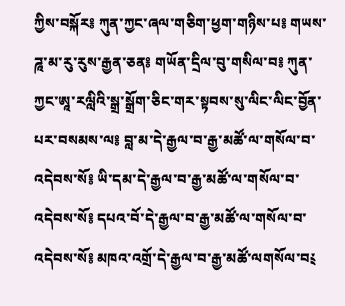ཀྱིས་བསྐོར༔ ཀུན་ཀྱང་ཞལ་གཅིག་ཕྱག་གཉིས་པ༔ གཡས་ཌཱ་མ་རུ་རུས་རྒྱན་ཅན༔ གཡོན་དྲིལ་བུ་གསིལ་བ༔ ཀུན་ཀྱང་ཨཱ་རལླིའི་སྒྲ་སྒྲོག་ཅིང་གར་སྟབས་སུ་ལིང་ལིང་བྱོན་པར་བསམས་ལ༔ བླ་མ་དེ་རྒྱལ་བ་རྒྱ་མཚོ་ལ་གསོལ་བ་འདེབས་སོ༔ ཡི་དམ་དེ་རྒྱལ་བ་རྒྱ་མཚོ་ལ་གསོལ་བ་འདེབས་སོ༔ དཔའ་བོ་དེ་རྒྱལ་བ་རྒྱ་མཚོ་ལ་གསོལ་བ་འདེབས་སོ༔ མཁའ་འགྲོ་དེ་རྒྱལ་བ་རྒྱ་མཚོ་ལགསོལ་བ༴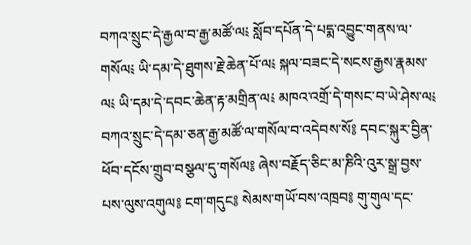བཀའ་སྲུང་དེ་རྒྱལ་བ་རྒྱ་མཚོ་ལ༴ སློབ་དཔོན་དེ་པདྨ་འབྱུང་གནས་ལ་གསོལ༴ ཡི་དམ་དེ་ཐུགས་རྗེ་ཆེན་པོ་ལ༴ སྐལ་བཟང་དེ་སངས་རྒྱས་རྣམས་ལ༴ ཡི་དམ་དེ་དབང་ཆེན་རྟ་མགྲིན་ལ༴ མཁའ་འགྲོ་དེ་གསང་བ་ཡེ་ཤེས་ལ༴ བཀའ་སྲུང་དེ་དམ་ཅན་རྒྱ་མཚོ་ལ་གསོལ་བ་འདེབས་སོ༔ དབང་སྐུར་བྱིན་ཕོབ་དངོས་གྲུབ་བསྩལ་དུ་གསོལ༔ ཞེས་བརྗོད་ཅིང་མ་ཎིའི་འུར་སྒྲ་བྱས་པས་ལུས་འགུལ༔ ངག་གདུང༔ སེམས་གཡོ་བས་འཁྲབ༔ གུ་གུལ་དང་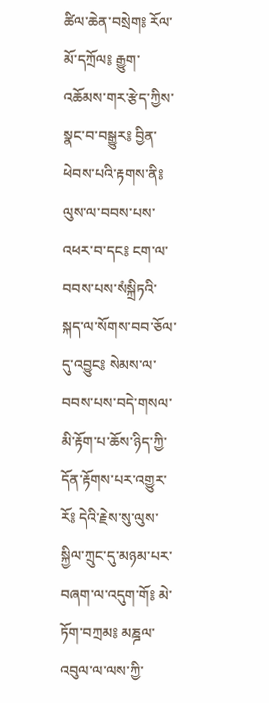ཚིལ་ཆེན་བསྲེག༔ རོལ་མོ་དཀྲོལ༔ རྒྱུག་འཆོམས་གར་རྩེད་ཀྱིས་སྣང་བ་བསྒྱུར༔ བྱིན་ཕེབས་པའི་རྟགས་ནི༔ ལུས་ལ་བབས་པས་འཕར་བ་དང༔ ངག་ལ་བབས་པས་སཾསྐྲིཏའི་སྐད་ལ་སོགས་བབ་ཅོལ་དུ་འབྱུང༔ སེམས་ལ་བབས་པས་བདེ་གསལ་མི་རྟོག་པ་ཆོས་ཉིད་ཀྱི་དོན་རྟོགས་པར་འགྱུར་རོ༔ དེའི་རྗེས་སུ་ལུས་སྐྱིལ་ཀྲུང་དུ་མཉམ་པར་བཞག་ལ་འདུག་གོ༔ མེ་ཏོག་བཀྲམ༔ མཎྜལ་འབུལ་ལ་ལས་ཀྱི་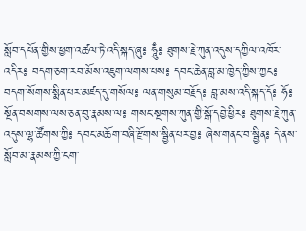སློབ་དཔོན་གྱིས་ཕྱག་འཚལ་ཏེ་འདི་སྐད་ཞུ༔ ཧཱུྃ༔ ཐུགས་རྗེ་ཀུན་འདུས་དཀྱིལ་འཁོར་འདིར༔ བདག་ཅག་རབ་མོས་འཇུག་ལགས་པས༔ དབང་ཆེན་བླ་མ་ཁྱེད་ཀྱིས་ཀྱང༔ བདག་སོགས་སྨིན་པར་མཛད་དུ་གསོལ༔ ལན་གསུམ་བརྗོད༔ བླ་མས་འདི་སྐད་དོ༔ ཧོ༔ སྔོན་བསགས་ལས་ཅན་བུ་རྣམས་ལ༔ གསང་སྔགས་ཀུན་གྱི་སྒོ་དབྱེ་ཕྱིར༔ ཐུགས་རྗེ་ཀུན་འདུས་ལྷ་ཚོགས་ཀྱི༔ དབང་མཆོག་བཞི་རྫོགས་སྦྱིན་པར་བྱ༔ ཞེས་གནང་བ་སྦྱིན༔ དེ་ནས་སློབ་མ་རྣམས་ཀྱི་ངག་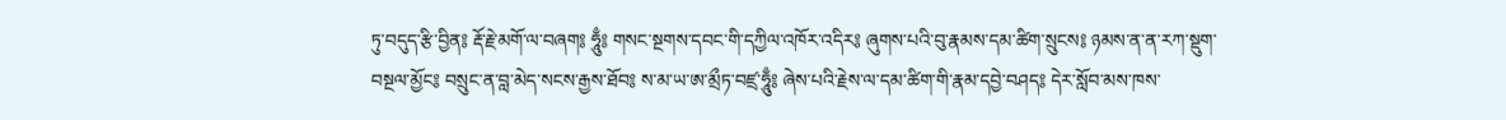ཏུ་བདུད་རྩི་བྱིན༔ རྡོ་རྗེ་མགོ་ལ་བཞག༔ ཧཱུྃ༔ གསང་སྔགས་དབང་གི་དཀྱིལ་འཁོར་འདིར༔ ཞུགས་པའི་བུ་རྣམས་དམ་ཚིག་སྲུངས༔ ཉམས་ན་ན་རཀ་སྡུག་བསྔལ་མྱོང༔ བསྲུང་ན་བླ་མེད་སངས་རྒྱས་ཐོབ༔ ས་མ་ཡ་ཨ་མྲྀཏ་བཛྲ་ཧཱུྃ༔ ཞེས་པའི་རྗེས་ལ་དམ་ཚིག་གི་རྣམ་དབྱེ་བཤད༔ དེར་སློབ་མས་ཁས་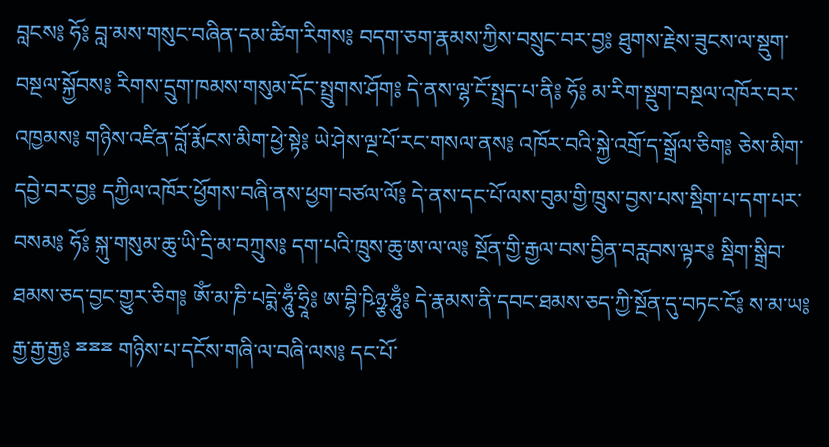བླངས༔ ཧོ༔ བླ་མས་གསུང་བཞིན་དམ་ཚིག་རིགས༔ བདག་ཅག་རྣམས་ཀྱིས་བསྲུང་བར་བྱ༔ ཐུགས་རྗེས་ཟུངས་ལ་སྡུག་བསྔལ་སྐྱོབས༔ རིགས་དྲུག་ཁམས་གསུམ་དོང་སྤྲུགས་ཤོག༔ དེ་ནས་ལྷ་ངོ་སྤྲད་པ་ནི༔ ཧོ༔ མ་རིག་སྡུག་བསྔལ་འཁོར་བར་འཁྱམས༔ གཉིས་འཛིན་བློ་རྨོངས་མིག་ཕྱེ་སྟེ༔ ཡེ་ཤེས་ལྔ་པོ་རང་གསལ་ནས༔ འཁོར་བའི་སྐྱེ་འགྲོ་ད་སྒྲོལ་ཅིག༔ ཅེས་མིག་དབྱེ་བར་བྱ༔ དཀྱིལ་འཁོར་ཕྱོགས་བཞི་ནས་ཕྱག་བཙལ་ལོ༔ དེ་ནས་དང་པོ་ལས་བུམ་གྱི་ཁྲུས་བྱས་པས་སྡིག་པ་དག་པར་བསམ༔ ཧོ༔ སྐུ་གསུམ་ཆུ་ཡི་དྲི་མ་བཀྲུས༔ དག་པའི་ཁྲུས་ཆུ་ཨ་ལ་ལ༔ སྔོན་གྱི་རྒྱལ་བས་བྱིན་བརླབས་ལྟར༔ སྡིག་སྒྲིབ་ཐམས་ཅད་བྱང་གྱུར་ཅིག༔ ཨོཾ་མ་ཎི་པདྨེ་ཧཱུྃ་ཧྲཱི༔ ཨ་བྷི་ཥིཉྩ་ཧཱུྃ༔ དེ་རྣམས་ནི་དབང་ཐམས་ཅད་ཀྱི་སྔོན་དུ་བཏང་ངོ༔ ས་མ་ཡ༔ རྒྱ་རྒྱ་རྒྱ༔ ྈྈྈ གཉིས་པ་དངོས་གཞི་ལ་བཞི་ལས༔ དང་པོ་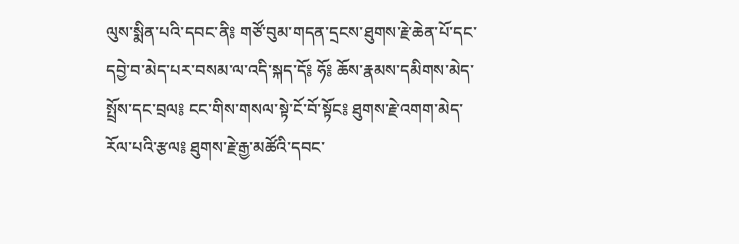ལུས་སྨིན་པའི་དབང་ནི༔ གཙོ་བུམ་གདན་དྲངས་ཐུགས་རྗེ་ཆེན་པོ་དང་དབྱེ་བ་མེད་པར་བསམ་ལ་འདི་སྐད་དོ༔ ཧོ༔ ཆོས་རྣམས་དམིགས་མེད་སྤྲོས་དང་བྲལ༔ ངང་གིས་གསལ་སྟེ་ངོ་བོ་སྟོང༔ ཐུགས་རྗེ་འགག་མེད་རོལ་པའི་རྩལ༔ ཐུགས་རྗེ་རྒྱ་མཚོའི་དབང་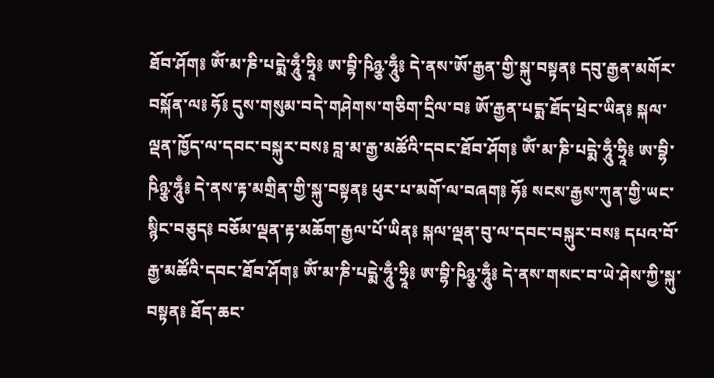ཐོབ་ཤོག༔ ཨོཾ་མ་ཎི་པདྨེ་ཧཱུྃ་ཧྲཱི༔ ཨ་བྷི་ཥིཉྩ་ཧཱུྃ༔ དེ་ནས་ཨོ་རྒྱན་གྱི་སྐུ་བསྟན༔ དབུ་རྒྱན་མགོར་བསྐོན་ལ༔ ཧོ༔ དུས་གསུམ་བདེ་གཤེགས་གཅིག་དྲིལ་བ༔ ཨོ་རྒྱན་པདྨ་ཐོད་ཕྲེང་ཡིན༔ སྐལ་ལྡན་ཁྱོད་ལ་དབང་བསྐུར་བས༔ བླ་མ་རྒྱ་མཚོའི་དབང་ཐོབ་ཤོག༔ ཨོཾ་མ་ཎི་པདྨེ་ཧཱུྃ་ཧྲཱི༔ ཨ་བྷི་ཥིཉྩ་ཧཱུྃ༔ དེ་ནས་རྟ་མགྲིན་གྱི་སྐུ་བསྟན༔ ཕུར་པ་མགོ་ལ་བཞག༔ ཧོ༔ སངས་རྒྱས་ཀུན་གྱི་ཡང་སྙིང་བཅུད༔ བཅོམ་ལྡན་རྟ་མཆོག་རྒྱལ་པོ་ཡིན༔ སྐལ་ལྡན་བུ་ལ་དབང་བསྐུར་བས༔ དཔའ་བོ་རྒྱ་མཚོའི་དབང་ཐོབ་ཤོག༔ ཨོཾ་མ་ཎི་པདྨེ་ཧཱུྃ་ཧྲཱི༔ ཨ་བྷི་ཥིཉྩ་ཧཱུྃ༔ དེ་ནས་གསང་བ་ཡེ་ཤེས་ཀྱི་སྐུ་བསྟན༔ ཐོད་ཆང་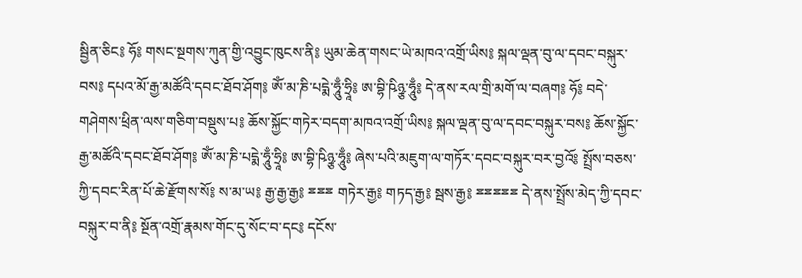སྦྱིན་ཅིང༔ ཧོ༔ གསང་སྔགས་ཀུན་གྱི་འབྱུང་ཁུངས་ནི༔ ཡུམ་ཆེན་གསང་ཡེ་མཁའ་འགྲོ་ཡིས༔ སྐལ་ལྡན་བུ་ལ་དབང་བསྐུར་བས༔ དཔའ་མོ་རྒྱ་མཚོའི་དབང་ཐོབ་ཤོག༔ ཨོཾ་མ་ཎི་པདྨེ་ཧཱུྃ་ཧྲཱི༔ ཨ་བྷི་ཥིཉྩ་ཧཱུྃ༔ དེ་ནས་རལ་གྲི་མགོ་ལ་བཞག༔ ཧོ༔ བདེ་གཤེགས་ཕྲིན་ལས་གཅིག་བསྡུས་པ༔ ཆོས་སྐྱོང་གཏེར་བདག་མཁའ་འགྲོ་ཡིས༔ སྐལ་ལྡན་བུ་ལ་དབང་བསྐུར་བས༔ ཆོས་སྐྱོང་རྒྱ་མཚོའི་དབང་ཐོབ་ཤོག༔ ཨོཾ་མ་ཎི་པདྨེ་ཧཱུྃ་ཧྲཱི༔ ཨ་བྷི་ཥིཉྩ་ཧཱུྃ༔ ཞེས་པའི་མཇུག་ལ་གཏོར་དབང་བསྐུར་བར་བྱའོ༔ སྤྲོས་བཅས་ཀྱི་དབང་རིན་པོ་ཆེ་རྫོགས་སོ༔ ས་མ་ཡ༔ རྒྱ་རྒྱ་རྒྱ༔ ྈྈྈ གཏེར་རྒྱ༔ གཏད་རྒྱ༔ སྦས་རྒྱ༔ ྈྈྈྈྈ དེ་ནས་སྤྲོས་མེད་ཀྱི་དབང་བསྐུར་བ་ནི༔ སྔོན་འགྲོ་རྣམས་གོང་དུ་སོང་བ་དང༔ དངོས་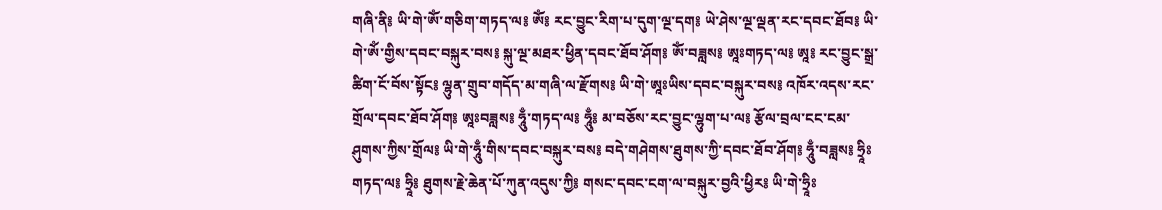གཞི་ནི༔ ཡི་གེ་ཨོཾ་གཅིག་གཏད་ལ༔ ཨོཾ༔ རང་བྱུང་རིག་པ་དུག་ལྔ་དག༔ ཡེ་ཤེས་ལྔ་ལྡན་རང་དབང་ཐོབ༔ ཡི་གེ་ཨོཾ་གྱིས་དབང་བསྐུར་བས༔ སྐུ་ལྔ་མཐར་ཕྱིན་དབང་ཐོབ་ཤོག༔ ཨོཾ་བཟླས༔ ཨཱཿགཏད་ལ༔ ཨཱ༔ རང་བྱུང་སྒྲ་ཚིག་ངོ་བོས་སྟོང༔ ལྷུན་གྲུབ་གདོད་མ་གཞི་ལ་རྫོགས༔ ཡི་གེ་ཨཱཿཡིས་དབང་བསྐུར་བས༔ འཁོར་འདས་རང་གྲོལ་དབང་ཐོབ་ཤོག༔ ཨཱཿབཟླས༔ ཧཱུྃ་གཏད་ལ༔ ཧཱུྃ༔ མ་བཅོས་རང་བྱུང་ལྷུག་པ་ལ༔ རྩོལ་བྲལ་ངང་ངམ་ཤུགས་ཀྱིས་གྲོལ༔ ཡི་གེ་ཧཱུྃ་གིས་དབང་བསྐུར་བས༔ བདེ་གཤེགས་ཐུགས་ཀྱི་དབང་ཐོབ་ཤོག༔ ཧཱུྃ་བཟླས༔ ཧྲཱིཿགཏད་ལ༔ ཧྲཱི༔ ཐུགས་རྗེ་ཆེན་པོ་ཀུན་འདུས་ཀྱི༔ གསང་དབང་ངག་ལ་བསྐུར་བྱའི་ཕྱིར༔ ཡི་གེ་ཧྲཱིཿ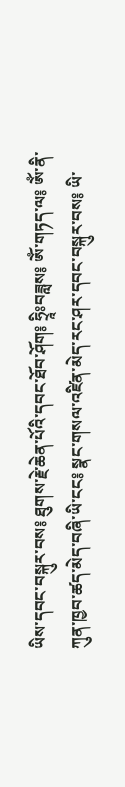ཡིས་དབང་བསྐུར་བས༔ ཐུགས་རྗེ་ཆེན་པོའི་དབང་ཐོབ་ཤོག༔ ཧྲཱིཿབཟླས༔ ཨོཾ་གཏད་ལ༔ ཨོཾ་ནི་ཀུན་ཁྱབ་ཚད་མེད་བཞི་ཡི་ངང༔ སྣང་གསལ་འཛིན་མེད་རང་ཤར་དབང་བསྐུར་བས༔ ཡི་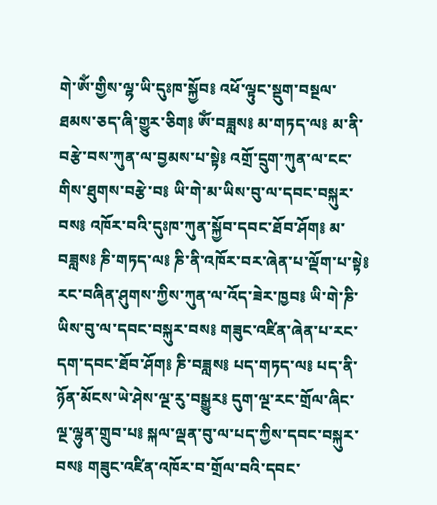གེ་ཨོཾ་གྱིས་ལྷ་ཡི་དུཿཁ་སྐྱོབ༔ འཕོ་ལྟུང་སྡུག་བསྔལ་ཐམས་ཅད་ཞི་གྱུར་ཅིག༔ ཨོཾ་བཟླས༔ མ་གཏད་ལ༔ མ་ནི་བརྩེ་བས་ཀུན་ལ་བྱམས་པ་སྟེ༔ འགྲོ་དྲུག་ཀུན་ལ་ངང་གིས་ཐུགས་བརྩེ་བ༔ ཡི་གེ་མ་ཡིས་བུ་ལ་དབང་བསྐུར་བས༔ འཁོར་བའི་དུཿཁ་ཀུན་སྐྱོབ་དབང་ཐོབ་ཤོག༔ མ་བཟླས༔ ཎི་གཏད་ལ༔ ཎི་ནི་འཁོར་བར་ཞེན་པ་ལྡོག་པ་སྟེ༔ རང་བཞིན་ཤུགས་ཀྱིས་ཀུན་ལ་འོད་ཟེར་ཁྱབ༔ ཡི་གེ་ཎི་ཡིས་བུ་ལ་དབང་བསྐུར་བས༔ གཟུང་འཛིན་ཞེན་པ་རང་དག་དབང་ཐོབ་ཤོག༔ ཎི་བཟླས༔ པད་གཏད་ལ༔ པད་ནི་ཉོན་མོངས་ཡེ་ཤེས་ལྔ་རུ་བསྒྱུར༔ དུག་ལྔ་རང་གྲོལ་ཞིང་ལྔ་ལྷུན་གྲུབ་པ༔ སྐལ་ལྡན་བུ་ལ་པད་ཀྱིས་དབང་བསྐུར་བས༔ གཟུང་འཛིན་འཁོར་བ་གྲོལ་བའི་དབང་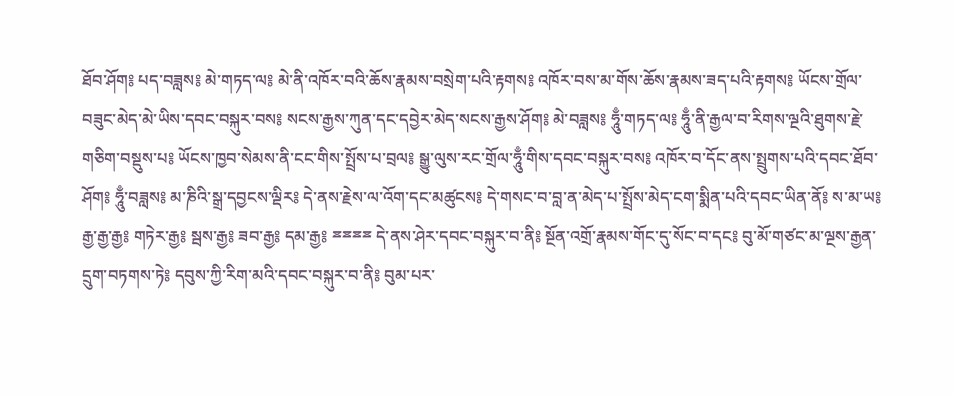ཐོབ་ཤོག༔ པད་བཟླས༔ མེ་གཏད་ལ༔ མེ་ནི་འཁོར་བའི་ཆོས་རྣམས་བསྲེག་པའི་རྟགས༔ འཁོར་བས་མ་གོས་ཆོས་རྣམས་ཟད་པའི་རྟགས༔ ཡོངས་གྲོལ་བཟུང་མེད་མེ་ཡིས་དབང་བསྐུར་བས༔ སངས་རྒྱས་ཀུན་དང་དབྱེར་མེད་སངས་རྒྱས་ཤོག༔ མེ་བཟླས༔ ཧཱུྃ་གཏད་ལ༔ ཧཱུྃ་ནི་རྒྱལ་བ་རིགས་ལྔའི་ཐུགས་རྗེ་གཅིག་བསྡུས་པ༔ ཡོངས་ཁྱབ་སེམས་ནི་ངང་གིས་སྤྲོས་པ་བྲལ༔ སྒྱུ་ལུས་རང་གྲོལ་ཧཱུྃ་གིས་དབང་བསྐུར་བས༔ འཁོར་བ་དོང་ནས་སྤྲུགས་པའི་དབང་ཐོབ་ཤོག༔ ཧཱུྃ་བཟླས༔ མ་ཎིའི་སྒྲ་དབྱངས་ལྡིར༔ དེ་ནས་རྗེས་ལ་འོག་དང་མཚུངས༔ དེ་གསང་བ་བླ་ན་མེད་པ་སྤྲོས་མེད་ངག་སྨིན་པའི་དབང་ཡིན་ནོ༔ ས་མ་ཡ༔ རྒྱ་རྒྱ་རྒྱ༔ གཏེར་རྒྱ༔ སྦས་རྒྱ༔ ཟབ་རྒྱ༔ དམ་རྒྱ༔ ྈྈྈྈ དེ་ནས་ཤེར་དབང་བསྐུར་བ་ནི༔ སྔོན་འགྲོ་རྣམས་གོང་དུ་སོང་བ་དང༔ བུ་མོ་གཙང་མ་ལྔས་རྒྱན་དྲུག་བཏགས་ཏེ༔ དབུས་ཀྱི་རིག་མའི་དབང་བསྐུར་བ་ནི༔ བུམ་པར་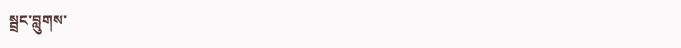སྦྲང་བླུགས་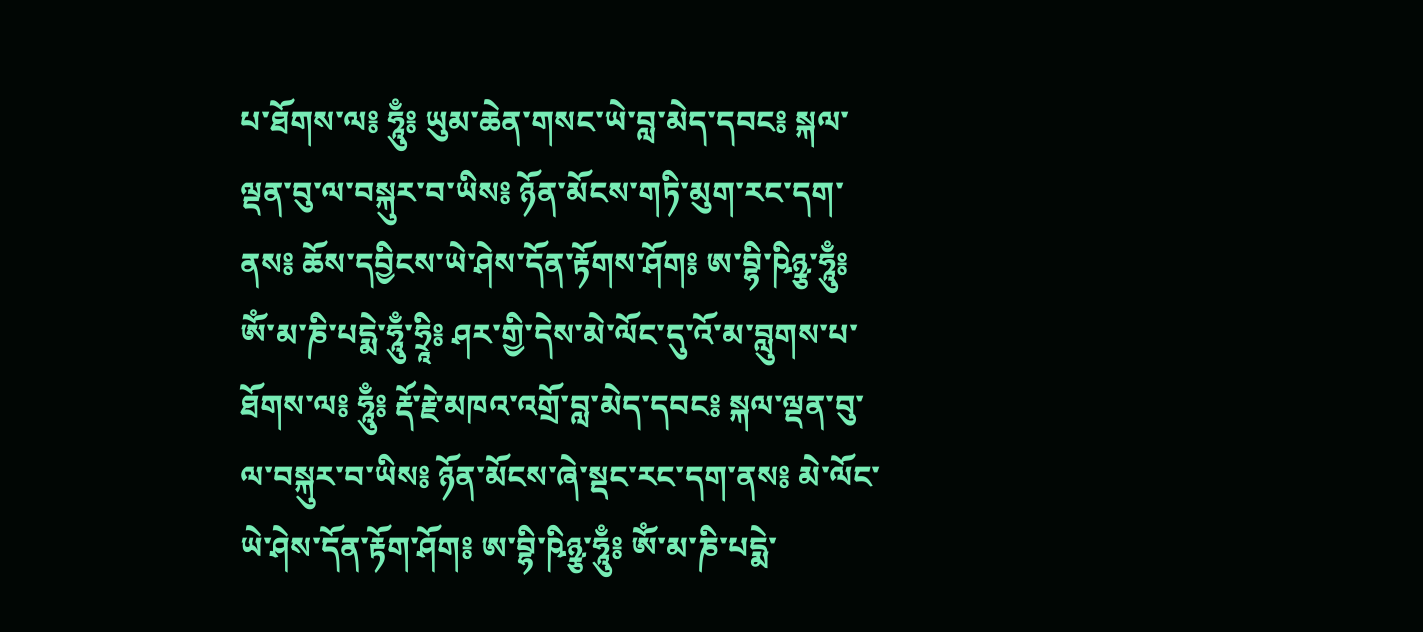པ་ཐོགས་ལ༔ ཧཱུྃ༔ ཡུམ་ཆེན་གསང་ཡེ་བླ་མེད་དབང༔ སྐལ་ལྡན་བུ་ལ་བསྐུར་བ་ཡིས༔ ཉོན་མོངས་གཏི་མུག་རང་དག་ནས༔ ཆོས་དབྱིངས་ཡེ་ཤེས་དོན་རྟོགས་ཤོག༔ ཨ་བྷི་ཥིཉྩ་ཧཱུྃ༔ ཨོཾ་མ་ཎི་པདྨེ་ཧཱུྃ་ཧྲཱི༔ ཤར་གྱི་དེས་མེ་ལོང་དུ་འོ་མ་བླུགས་པ་ཐོགས་ལ༔ ཧཱུྃ༔ རྡོ་རྗེ་མཁའ་འགྲོ་བླ་མེད་དབང༔ སྐལ་ལྡན་བུ་ལ་བསྐུར་བ་ཡིས༔ ཉོན་མོངས་ཞེ་སྡང་རང་དག་ནས༔ མེ་ལོང་ཡེ་ཤེས་དོན་རྟོག་ཤོག༔ ཨ་བྷི་ཥིཉྩ་ཧཱུྃ༔ ཨོཾ་མ་ཎི་པདྨེ་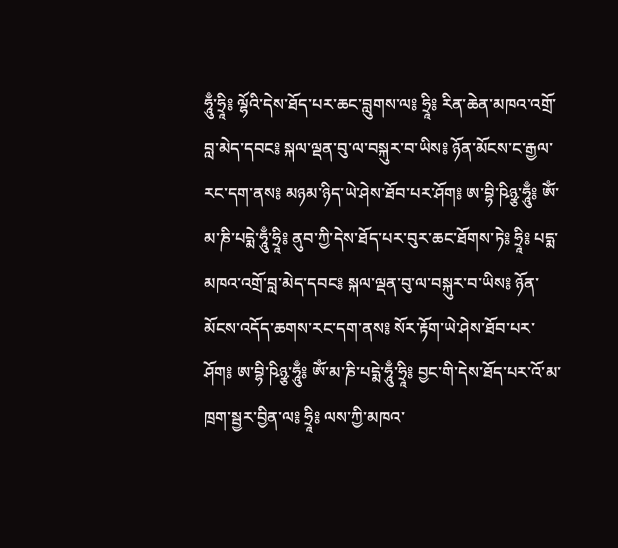ཧཱུྃ་ཧྲཱི༔ ལྷོའི་དེས་ཐོད་པར་ཆང་བླུགས་ལ༔ ཧྲཱི༔ རིན་ཆེན་མཁའ་འགྲོ་བླ་མེད་དབང༔ སྐལ་ལྡན་བུ་ལ་བསྐུར་བ་ཡིས༔ ཉོན་མོངས་ང་རྒྱལ་རང་དག་ནས༔ མཉམ་ཉིད་ཡེ་ཤེས་ཐོབ་པར་ཤོག༔ ཨ་བྷི་ཥིཉྩ་ཧཱུྃ༔ ཨོཾ་མ་ཎི་པདྨེ་ཧཱུྃ་ཧྲཱི༔ ནུབ་ཀྱི་དེས་ཐོད་པར་བུར་ཆང་ཐོགས་ཏེ༔ ཧྲཱི༔ པདྨ་མཁའ་འགྲོ་བླ་མེད་དབང༔ སྐལ་ལྡན་བུ་ལ་བསྐུར་བ་ཡིས༔ ཉོན་མོངས་འདོད་ཆགས་རང་དག་ནས༔ སོར་རྟོག་ཡེ་ཤེས་ཐོབ་པར་ཤོག༔ ཨ་བྷི་ཥིཉྩ་ཧཱུྃ༔ ཨོཾ་མ་ཎི་པདྨེ་ཧཱུྃ་ཧྲཱི༔ བྱང་གི་དེས་ཐོད་པར་འོ་མ་ཁྲག་སྦྱར་བྱིན་ལ༔ ཧྲཱི༔ ལས་ཀྱི་མཁའ་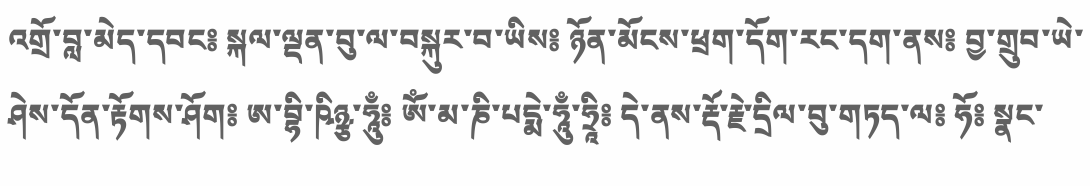འགྲོ་བླ་མེད་དབང༔ སྐལ་ལྡན་བུ་ལ་བསྐུར་བ་ཡིས༔ ཉོན་མོངས་ཕྲག་དོག་རང་དག་ནས༔ བྱ་གྲུབ་ཡེ་ཤེས་དོན་རྟོགས་ཤོག༔ ཨ་བྷི་ཥིཉྩ་ཧཱུྃ༔ ཨོཾ་མ་ཎི་པདྨེ་ཧཱུྃ་ཧྲཱི༔ དེ་ནས་རྡོ་རྗེ་དྲིལ་བུ་གཏད་ལ༔ ཧོ༔ སྣང་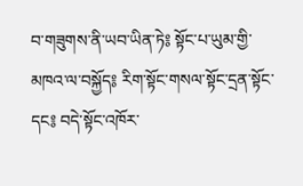བ་གཟུགས་ནི་ཡབ་ཡིན་ཏེ༔ སྟོང་པ་ཡུམ་གྱི་མཁའ་ལ་བསྐྱོད༔ རིག་སྟོང་གསལ་སྟོང་དྲན་སྟོང་དང༔ བདེ་སྟོང་འཁོར་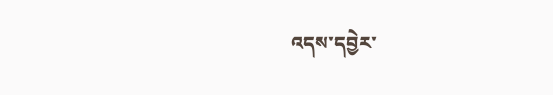འདས་དབྱེར་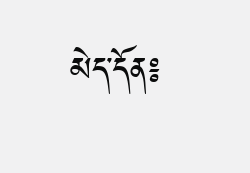མེད་དོན༔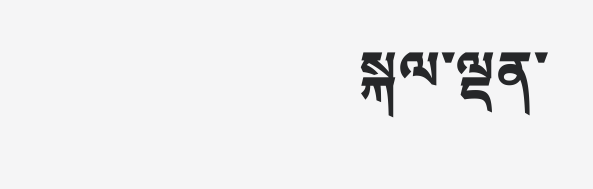སྐལ་ལྡན་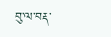བུ་ལ་བརྡ་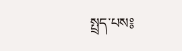སྤྲད་པས༔